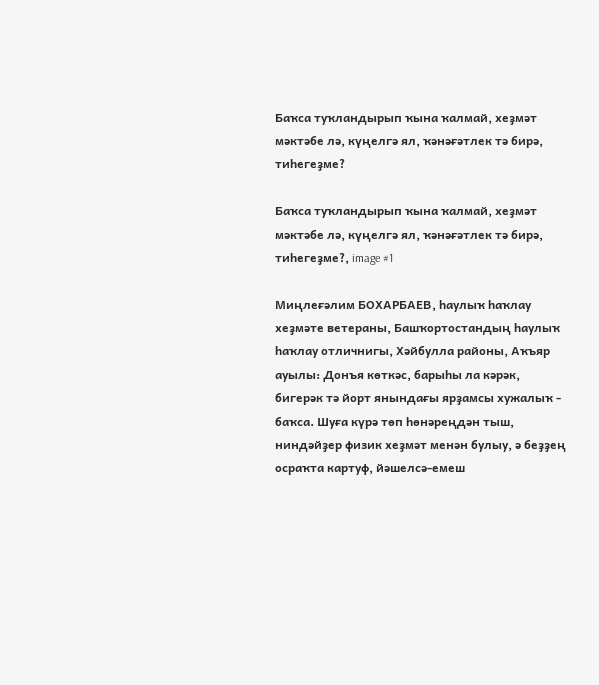Баҡса туҡландырып ҡына ҡалмай, хеҙмәт мәктәбе лә, күңелгә ял, ҡәнәғәтлек тә бирә, тиһегеҙме?

Баҡса туҡландырып ҡына ҡалмай, хеҙмәт мәктәбе лә, күңелгә ял, ҡәнәғәтлек тә бирә, тиһегеҙме?, image #1

Миңлеғәлим БОХАРБАЕВ, һаулыҡ һаҡлау хеҙмәте ветераны, Башҡортостандың һаулыҡ һаҡлау отличнигы, Хәйбулла районы, Аҡъяр ауылы: Донъя көткәс, барыһы ла кәрәк, бигерәк тә йорт янындағы ярҙамсы хужалыҡ - баҡса. Шуға күрә төп һөнәреңдән тыш, ниндәйҙер физик хеҙмәт менән булыу, ә беҙҙең осраҡта картуф, йәшелсә-емеш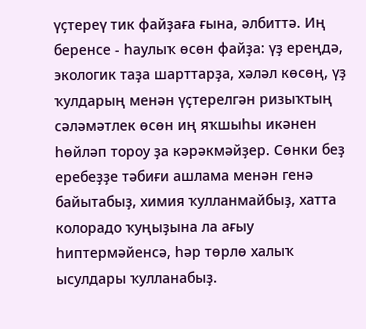үҫтереү тик файҙаға ғына, әлбиттә. Иң беренсе - һаулыҡ өсөн файҙа: үҙ ереңдә, экологик таҙа шарттарҙа, хәләл көсөң, үҙ ҡулдарың менән үҫтерелгән ризыҡтың сәләмәтлек өсөн иң яҡшыһы икәнен һөйләп тороу ҙа кәрәкмәйҙер. Сөнки беҙ еребеҙҙе тәбиғи ашлама менән генә байытабыҙ, химия ҡулланмайбыҙ, хатта колорадо ҡуңыҙына ла ағыу һиптермәйенсә, һәр төрлө халыҡ ысулдары ҡулланабыҙ.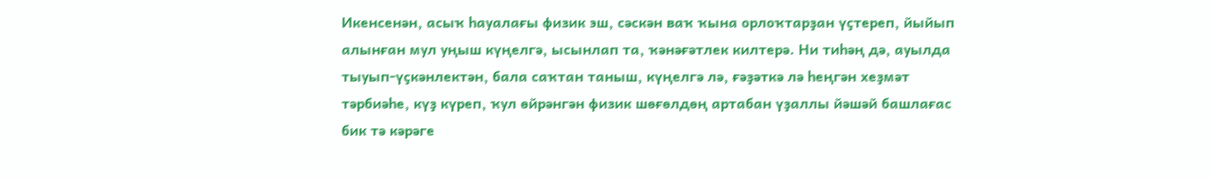Икенсенән, асыҡ һауалағы физик эш, сәскән ваҡ ҡына орлоҡтарҙан үҫтереп, йыйып алынған мул уңыш күңелгә, ысынлап та, ҡәнәғәтлек килтерә. Ни тиһәң дә, ауылда тыуып-үҫкәнлектән, бала саҡтан таныш, күңелгә лә, ғәҙәткә лә һеңгән хеҙмәт тәрбиәһе, күҙ күреп, ҡул өйрәнгән физик шөғөлдөң артабан үҙаллы йәшәй башлағас бик тә кәрәге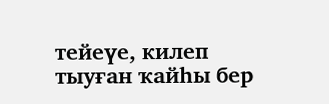тейеүе, килеп тыуған ҡайһы бер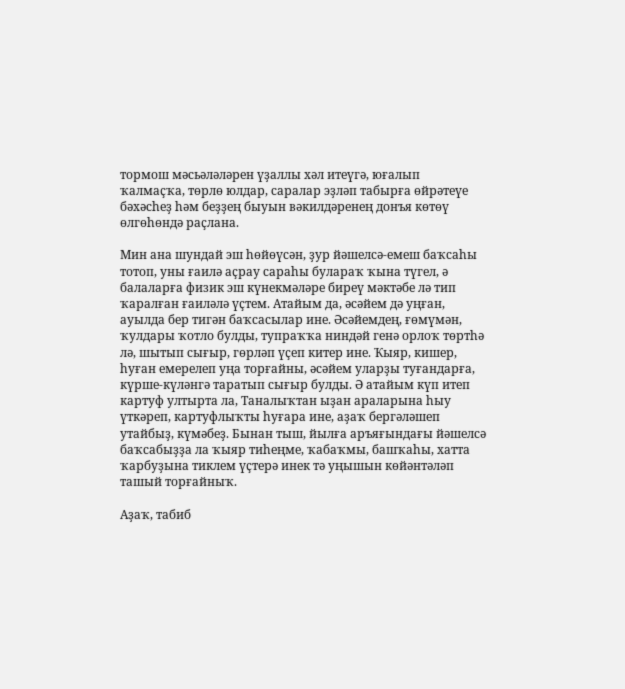тормош мәсьәләләрен үҙаллы хәл итеүгә, юғалып ҡалмаҫҡа, төрлө юлдар, саралар эҙләп табырға өйрәтеүе бәхәсһеҙ һәм беҙҙең быуын вәкилдәренең донъя көтөү өлгөһөндә раҫлана.

Мин ана шундай эш һөйөүсән, ҙур йәшелсә-емеш баҡсаһы тотоп, уны ғаилә аҫрау сараһы булараҡ ҡына түгел, ә балаларға физик эш күнекмәләре биреү мәктәбе лә тип ҡаралған ғаиләлә үҫтем. Атайым да, әсәйем дә уңған, ауылда бер тигән баҡсасылар ине. Әсәйемдең, ғөмүмән, ҡулдары ҡотло булды, тупраҡҡа ниндәй генә орлоҡ төртһә лә, шытып сығыр, гөрләп үҫеп китер ине. Ҡыяр, кишер, һуған емерелеп уңа торғайны, әсәйем уларҙы туғандарға, күрше-күләнгә таратып сығыр булды. Ә атайым күп итеп картуф ултырта ла, Таналыҡтан ыҙан араларына һыу үткәреп, картуфлыҡты һуғара ине, аҙаҡ бергәләшеп утайбыҙ, күмәбеҙ. Бынан тыш, йылға аръяғындағы йәшелсә баҡсабыҙҙа ла ҡыяр тиһеңме, ҡабаҡмы, башҡаһы, хатта ҡарбуҙына тиклем үҫтерә инек тә уңышын көйәнтәләп ташый торғайныҡ.

Аҙаҡ, табиб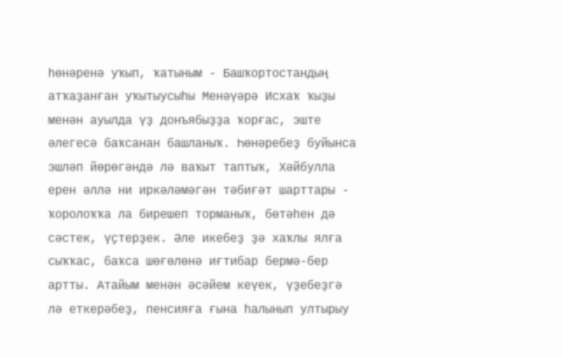һөнәренә уҡып, ҡатыным - Башҡортостандың атҡаҙанған уҡытыусыһы Менәүәрә Исхаҡ ҡыҙы менән ауылда үҙ донъябыҙҙа ҡорғас, эште әлегесә баҡсанан башланыҡ. Һөнәребеҙ буйынса эшләп йөрөгәндә лә ваҡыт таптыҡ, Хәйбулла ерен әллә ни иркәләмәгән тәбиғәт шарттары - ҡоролоҡҡа ла бирешеп торманыҡ, бөтәһен дә сәстек, үҫтерҙек. Әле икебеҙ ҙә хаҡлы ялға сыҡҡас, баҡса шөғөлөнә иғтибар бермә-бер артты. Атайым менән әсәйем кеүек, үҙебеҙгә лә еткерәбеҙ, пенсияға ғына һалынып ултырыу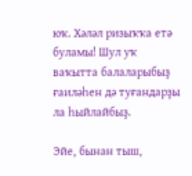юҡ. Хәләл ризыҡҡа етә буламы! Шул уҡ ваҡытта балаларыбыҙ ғаиләһен дә туғандарҙы ла һыйлайбыҙ.

Эйе, бынан тыш,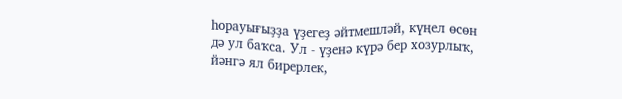һорауығыҙҙа үҙегеҙ әйтмешләй, күңел өсөн дә ул баҡса. Ул - үҙенә күрә бер хозурлыҡ, йәнгә ял бирерлек,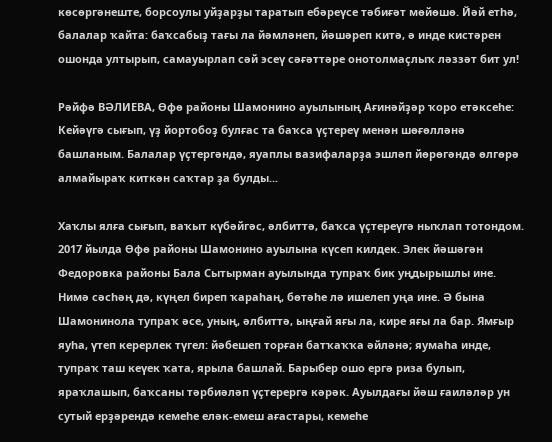көсөргәнеште, борсоулы уйҙарҙы таратып ебәреүсе тәбиғәт мөйөшө. Йәй етһә, балалар ҡайта: баҡсабыҙ тағы ла йәмләнеп, йәшәреп китә, ә инде кистәрен ошонда ултырып, самауырлап сәй эсеү сәғәттәре онотолмаҫлыҡ ләззәт бит ул!

Рәйфә ВӘЛИЕВА, Өфө районы Шамонино ауылының Ағинәйҙәр ҡоро етәксеһе: Кейәүгә сығып, үҙ йортобоҙ булғас та баҡса үҫтереү менән шөғөлләнә башланым. Балалар үҫтергәндә, яуаплы вазифаларҙа эшләп йөрөгәндә өлгөрә алмайыраҡ киткән саҡтар ҙа булды...

Хаҡлы ялға сығып, ваҡыт күбәйгәс, әлбиттә, баҡса үҫтереүгә ныҡлап тотондом. 2017 йылда Өфө районы Шамонино ауылына күсеп килдек. Элек йәшәгән Федоровка районы Бала Сытырман ауылында тупраҡ бик уңдырышлы ине. Нимә сәсһәң дә, күңел биреп ҡараһаң, бөтәһе лә ишелеп уңа ине. Ә бына Шамонинола тупраҡ әсе, уның, әлбиттә, ыңғай яғы ла, кире яғы ла бар. Ямғыр яуһа, үтеп керерлек түгел: йәбешеп торған батҡаҡҡа әйләнә; яумаһа инде, тупраҡ таш кеүек ҡата, ярыла башлай. Барыбер ошо ергә риза булып, яраҡлашып, баҡсаны тәрбиәләп үҫтерергә кәрәк. Ауылдағы йәш ғаиләләр ун сутый ерҙәрендә кемеһе еләк-емеш ағастары, кемеһе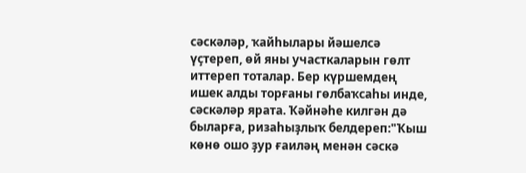сәскәләр, ҡайһылары йәшелсә үҫтереп, өй яны участкаларын гөлт иттереп тоталар. Бер күршемдең ишек алды торғаны гөлбаҡсаһы инде, сәскәләр ярата. Ҡәйнәһе килгән дә быларға, ризаһыҙлыҡ белдереп:"Ҡыш көнө ошо ҙур ғаиләң менән сәскә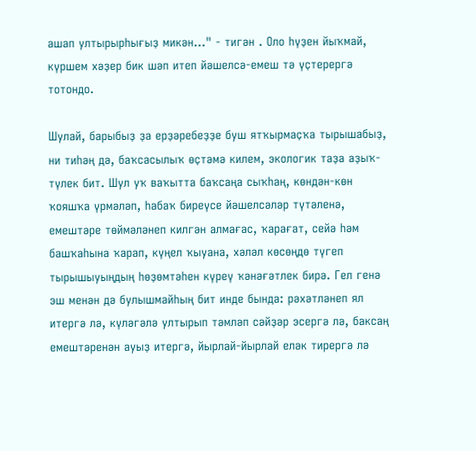ашап ултырырһығыҙ микән..." - тигән . Оло һүҙен йыҡмай, күршем хәҙер бик шәп итеп йәшелсә-емеш тә үҫтерергә тотондо.

Шулай, барыбыҙ ҙа ерҙәребеҙҙе буш ятҡырмаҫҡа тырышабыҙ, ни тиһәң дә, баҡсасылыҡ өҫтәмә килем, экологик таҙа аҙыҡ-түлек бит. Шул уҡ ваҡытта баҡсаңа сыҡһаң, көндән-көн ҡояшҡа үрмәләп, һабаҡ биреүсе йәшелсәләр түтәленә, емештәре төймәләнеп килгән алмағас, ҡарағат, сейә һәм башҡаһына ҡарап, күңел ҡыуана, хәләл көсөңдө түгеп тырышыуыңдың һөҙөмтәһен күреү ҡәнәғәтлек бирә. Гел генә эш менән дә булышмайһың бит инде бында: рәхәтләнеп ял итергә лә, күләгәлә ултырып тәмләп сәйҙәр эсергә лә, баксаң емештәренән ауыҙ итергә, йырлай-йырлай еләк тирергә лә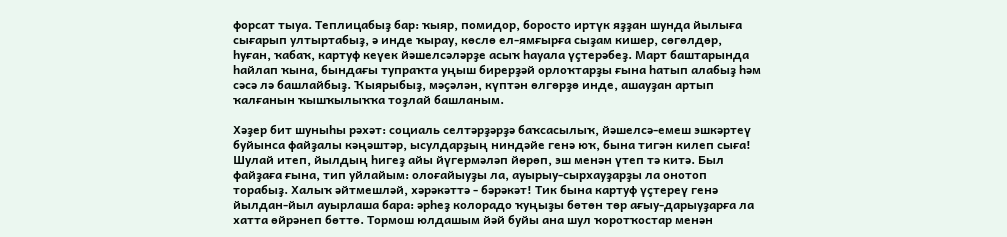форсат тыуа. Теплицабыҙ бар: ҡыяр, помидор, боросто иртүк яҙҙан шунда йылыға сығарып ултыртабыҙ, ә инде ҡырау, көслө ел-ямғырға сыҙам кишер, сөгөлдөр, һуған, ҡабаҡ, картуф кеүек йәшелсәләрҙе асыҡ һауала үҫтерәбеҙ. Март баштарында һайлап ҡына, бындағы тупраҡта уңыш бирерҙәй орлоҡтарҙы ғына һатып алабыҙ һәм сәсә лә башлайбыҙ. Ҡыярыбыҙ, мәҫәлән, күптән өлгөрҙө инде, ашауҙан артып ҡалғанын ҡышҡылыҡҡа тоҙлай башланым.

Хәҙер бит шуныһы рәхәт: социаль селтәрҙәрҙә баҡсасылыҡ, йәшелсә-емеш эшкәртеү буйынса файҙалы кәңәштәр, ысулдарҙың ниндәйе генә юҡ, бына тигән килеп сыға! Шулай итеп, йылдың һигеҙ айы йүгермәләп йөрөп, эш менән үтеп тә китә. Был файҙаға ғына, тип уйлайым: олоғайыуҙы ла, ауырыу-сырхауҙарҙы ла онотоп торабыҙ. Халыҡ әйтмешләй, хәрәкәттә - бәрәкәт! Тик бына картуф үҫтереү генә йылдан-йыл ауырлаша бара: әрһеҙ колорадо ҡуңыҙы бөтөн төр ағыу-дарыуҙарға ла хатта өйрәнеп бөттө. Тормош юлдашым йәй буйы ана шул ҡоротҡостар менән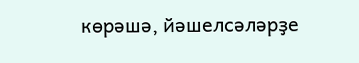көрәшә, йәшелсәләрҙе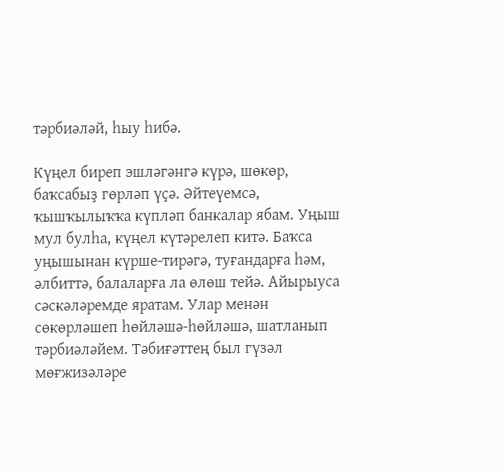тәрбиәләй, һыу һибә.

Күңел биреп эшләгәнгә күрә, шөкөр, баҡсабыҙ гөрләп үҫә. Әйтеүемсә, ҡышҡылыҡҡа күпләп банкалар ябам. Уңыш мул булһа, күңел күтәрелеп китә. Баҡса уңышынан күрше-тирәгә, туғандарға һәм, әлбиттә, балаларға ла өлөш тейә. Айырыуса сәскәләремде яратам. Улар менән сөкөрләшеп һөйләшә-һөйләшә, шатланып тәрбиәләйем. Тәбиғәттең был гүзәл мөғжизәләре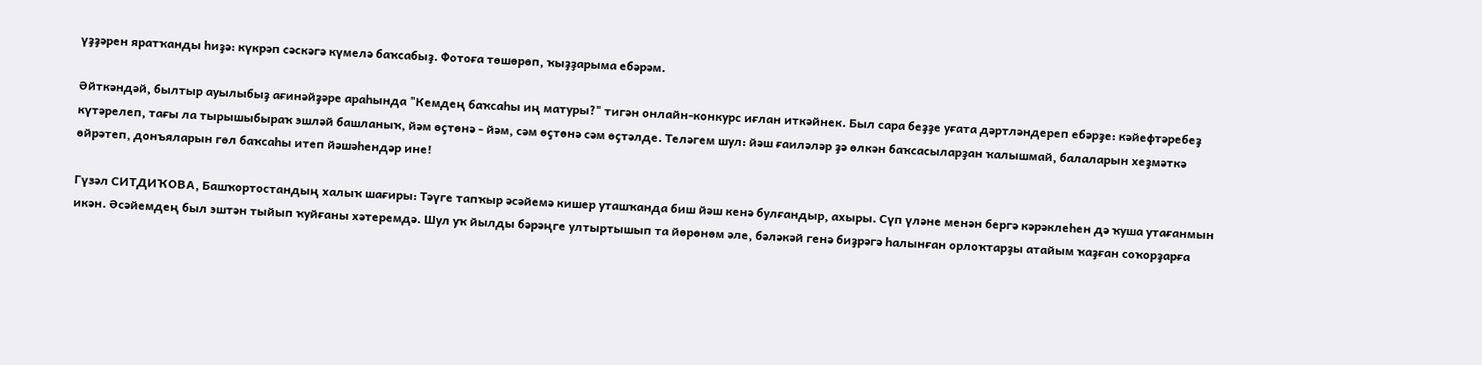үҙҙәрен яратҡанды һиҙә: күкрәп сәскәгә күмелә баҡсабыҙ. Фотоға төшөрөп, ҡыҙҙарыма ебәрәм.

Әйткәндәй, былтыр ауылыбыҙ ағинәйҙәре араһында "Кемдең баҡсаһы иң матуры?" тигән онлайн-конкурс иғлан иткәйнек. Был сара беҙҙе уғата дәртләндереп ебәрҙе: кәйефтәребеҙ күтәрелеп, тағы ла тырышыбыраҡ эшләй башланыҡ, йәм өҫтөнә - йәм, сәм өҫтөнә сәм өҫтәлде. Теләгем шул: йәш ғаиләләр ҙә өлкән баҡсасыларҙан ҡалышмай, балаларын хеҙмәткә өйрәтеп, донъяларын гөл баҡсаһы итеп йәшәһендәр ине!

Гүзәл СИТДИҠОВА, Башҡортостандың халыҡ шағиры: Тәүге тапҡыр әсәйемә кишер уташҡанда биш йәш кенә булғандыр, ахыры. Сүп үләне менән бергә кәрәклеһен дә ҡуша утағанмын икән. Әсәйемдең был эштән тыйып ҡуйғаны хәтеремдә. Шул уҡ йылды бәрәңге ултыртышып та йөрөнөм әле, бәләкәй генә биҙрәгә һалынған орлоҡтарҙы атайым ҡаҙған соҡорҙарға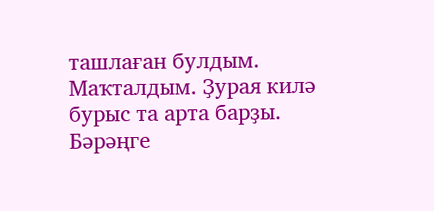ташлаған булдым. Маҡталдым. Ҙурая килә бурыс та арта барҙы. Бәрәңге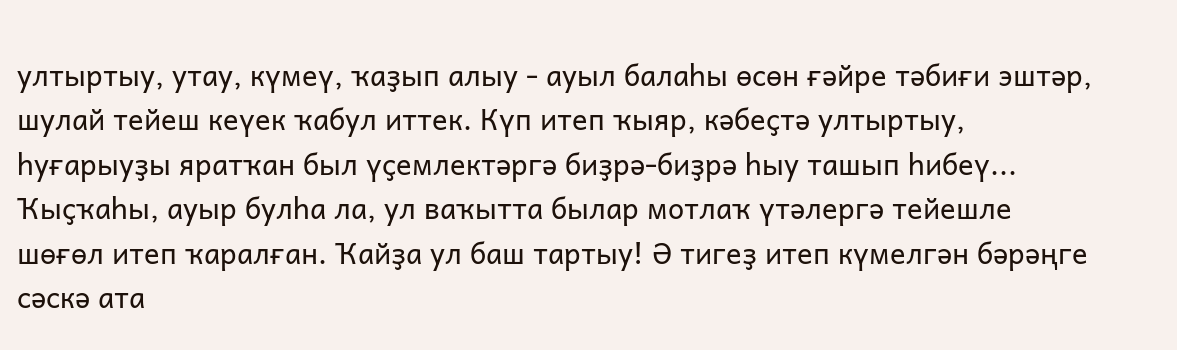ултыртыу, утау, күмеү, ҡаҙып алыу - ауыл балаһы өсөн ғәйре тәбиғи эштәр, шулай тейеш кеүек ҡабул иттек. Күп итеп ҡыяр, кәбеҫтә ултыртыу, һуғарыуҙы яратҡан был үҫемлектәргә биҙрә-биҙрә һыу ташып һибеү... Ҡыҫҡаһы, ауыр булһа ла, ул ваҡытта былар мотлаҡ үтәлергә тейешле шөғөл итеп ҡаралған. Ҡайҙа ул баш тартыу! Ә тигеҙ итеп күмелгән бәрәңге сәскә ата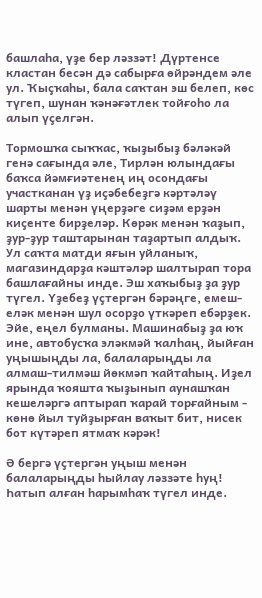башлаһа, үҙе бер ләззәт! Дүртенсе кластан бесән дә сабырға өйрәндем әле ул. Ҡыҫҡаһы, бала саҡтан эш белеп, көс түгеп, шунан ҡәнәғәтлек тойғоһо ла алып үҫелгән.

Тормошҡа сыҡҡас, ҡыҙыбыҙ бәләкәй генә сағында әле, Тирлән юлындағы баҡса йәмғиәтенең иң осондағы участканан үҙ иҫәбебеҙгә кәртәләү шарты менән үңерҙәге сиҙәм ерҙән киҫенте бирҙеләр. Көрәк менән ҡаҙып, ҙур-ҙур таштарынан таҙартып алдыҡ. Ул саҡта матди яғын уйланыҡ, магазиндарҙа кәштәләр шалтырап тора башлағайны инде. Эш хаҡыбыҙ ҙа ҙур түгел. Үҙебеҙ үҫтергән бәрәңге, емеш-еләк менән шул осорҙо үткәреп ебәрҙек. Эйе, еңел булманы. Машинабыҙ ҙа юҡ ине, автобусҡа эләкмәй ҡалһаң, йыйған уңышыңды ла, балаларыңды ла алмаш-тилмәш йөкмәп ҡайтаһың. Иҙел ярында ҡояшта ҡыҙынып аунашҡан кешеләргә аптырап ҡарай торғайным - көнө йыл туйҙырған ваҡыт бит, нисек бот күтәреп ятмаҡ кәрәк!

Ә бергә үҫтергән уңыш менән балаларыңды һыйлау ләззәте һуң! Һатып алған һарымһаҡ түгел инде.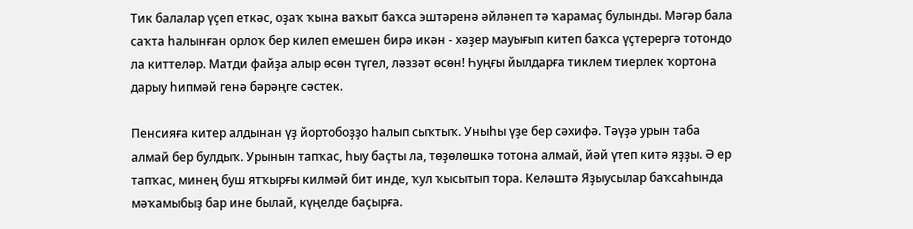Тик балалар үҫеп еткәс, оҙаҡ ҡына ваҡыт баҡса эштәренә әйләнеп тә ҡарамаҫ булынды. Мәгәр бала саҡта һалынған орлоҡ бер килеп емешен бирә икән - хәҙер мауығып китеп баҡса үҫтерергә тотондо ла киттеләр. Матди файҙа алыр өсөн түгел, ләззәт өсөн! Һуңғы йылдарға тиклем тиерлек ҡортона дарыу һипмәй генә бәрәңге сәстек.

Пенсияға китер алдынан үҙ йортобоҙҙо һалып сыҡтыҡ. Уныһы үҙе бер сәхифә. Тәүҙә урын таба алмай бер булдыҡ. Урынын тапҡас, һыу баҫты ла, төҙөлөшкә тотона алмай, йәй үтеп китә яҙҙы. Ә ер тапҡас, минең буш ятҡырғы килмәй бит инде, ҡул ҡысытып тора. Келәштә Яҙыусылар баҡсаһында мәҡамыбыҙ бар ине былай, күңелде баҫырға.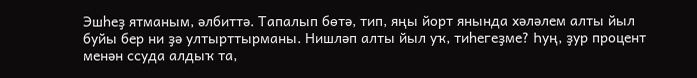Эшһеҙ ятманым, әлбиттә. Тапалып бөтә, тип, яңы йорт янында хәләлем алты йыл буйы бер ни ҙә ултырттырманы. Нишләп алты йыл уҡ, тиһегеҙме? Һуң, ҙур процент менән ссуда алдыҡ та,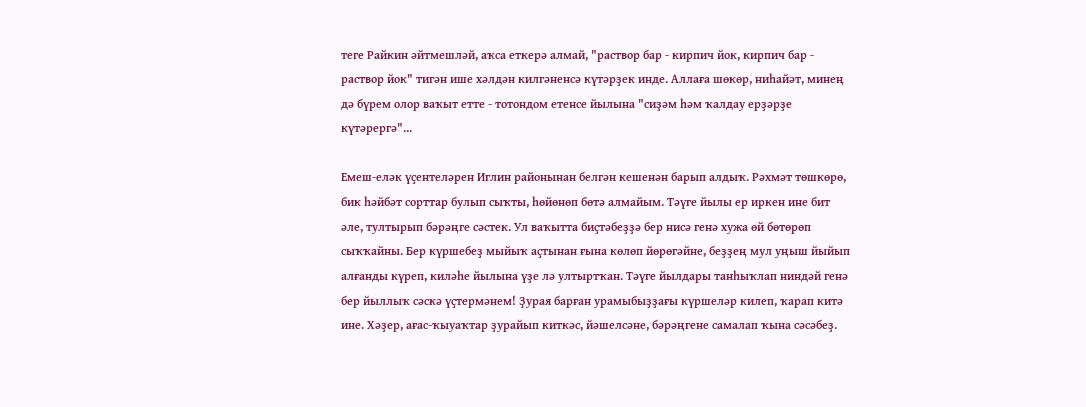теге Райкин әйтмешләй, аҡса еткерә алмай, "раствор бар - кирпич йок, кирпич бар - раствор йок" тигән ише хәлдән килгәненсә күтәрҙек инде. Аллаға шөкөр, ниһайәт, минең дә бүрем олор ваҡыт етте - тотондом етенсе йылына "сиҙәм һәм ҡалдау ерҙәрҙе күтәрергә"...

Емеш-еләк үҫентеләрен Иглин районынан белгән кешенән барып алдыҡ. Рәхмәт төшкөрө, бик һәйбәт сорттар булып сыҡты, һөйөнөп бөтә алмайым. Тәүге йылы ер иркен ине бит әле, тултырып бәрәңге сәстек. Ул ваҡытта биҫтәбеҙҙә бер нисә генә хужа өй бөтөрөп сыҡҡайны. Бер күршебеҙ мыйыҡ аҫтынан ғына көлөп йөрөгәйне, беҙҙең мул уңыш йыйып алғанды күреп, киләһе йылына үҙе лә ултыртҡан. Тәүге йылдары танһыҡлап ниндәй генә бер йыллыҡ сәскә үҫтермәнем! Ҙурая барған урамыбыҙҙағы күршеләр килеп, ҡарап китә ине. Хәҙер, ағас-ҡыуаҡтар ҙурайып киткәс, йәшелсәне, бәрәңгене самалап ҡына сәсәбеҙ.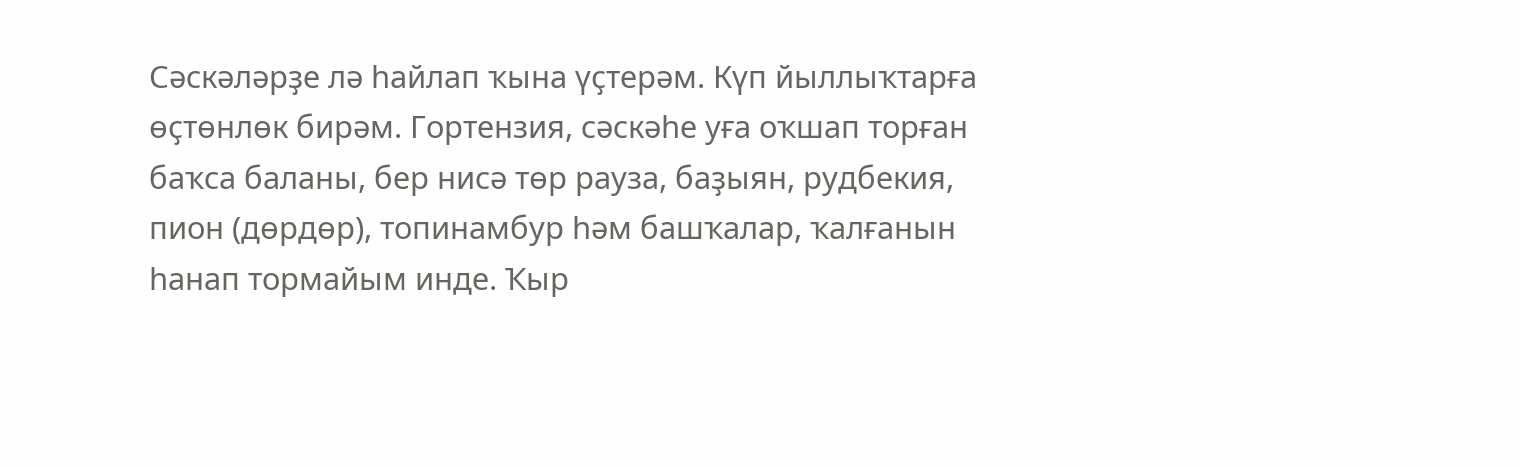Сәскәләрҙе лә һайлап ҡына үҫтерәм. Күп йыллыҡтарға өҫтөнлөк бирәм. Гортензия, сәскәһе уға оҡшап торған баҡса баланы, бер нисә төр рауза, баҙыян, рудбекия, пион (дөрдөр), топинамбур һәм башҡалар, ҡалғанын һанап тормайым инде. Ҡыр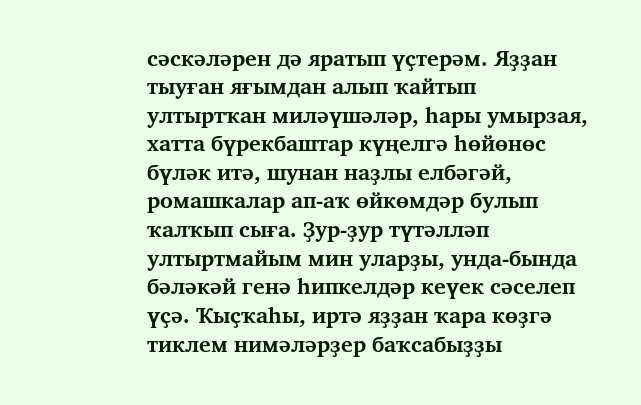сәскәләрен дә яратып үҫтерәм. Яҙҙан тыуған яғымдан алып ҡайтып ултыртҡан миләүшәләр, һары умырзая, хатта бүрекбаштар күңелгә һөйөнөс бүләк итә, шунан наҙлы елбәгәй, ромашкалар ап-аҡ өйкөмдәр булып ҡалҡып сыға. Ҙур-ҙур түтәлләп ултыртмайым мин уларҙы, унда-бында бәләкәй генә һипкелдәр кеүек сәселеп үҫә. Ҡыҫҡаһы, иртә яҙҙан ҡара көҙгә тиклем нимәләрҙер баҡсабыҙҙы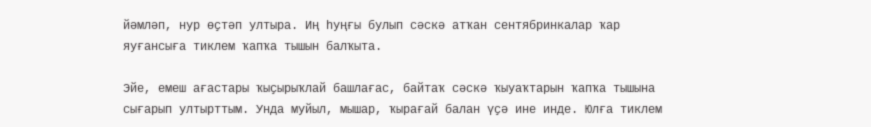йәмләп, нур өҫтәп ултыра. Иң һуңғы булып сәскә атҡан сентябринкалар ҡар яуғансыға тиклем ҡапҡа тышын балҡыта.

Эйе, емеш ағастары ҡыҫырыҡлай башлағас, байтаҡ сәскә ҡыуаҡтарын ҡапҡа тышына сығарып ултырттым. Унда муйыл, мышар, ҡырағай балан үҫә ине инде. Юлға тиклем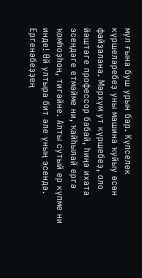мул ғына буш урын бар. Күпселек күршеләребеҙ уны машина ҡуйыу өсөн файҙалана. Мәрхүм ут күршебеҙ, оло йәштәге профессор бабай, һиңә ихата эсеңдәге етмәйме ни, ҡайһылай ергә ҡомһоҙһоң, тигәйне. Алты сутый ер күпме ни инде! Өй ултыра бит әле уның эсендә. Ергенәбеҙҙең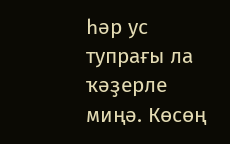һәр ус тупрағы ла ҡәҙерле миңә. Көсөң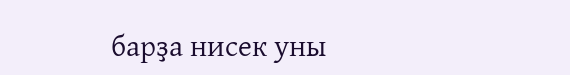барҙа нисек уны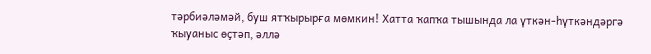тәрбиәләмәй, буш ятҡырырға мөмкин! Хатта ҡапҡа тышында ла үткән-һүткәндәргә ҡыуаныс өҫтәп, әллә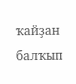ҡайҙан балҡып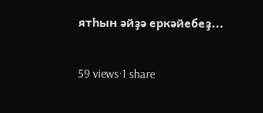ятһын әйҙә еркәйебеҙ...

59 views·1 share